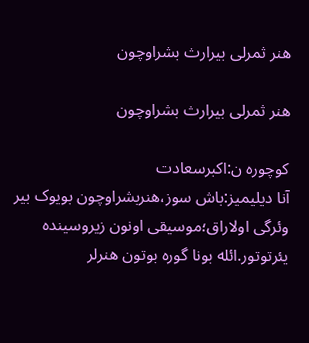هنر ثمرلی بیرارث بشراوچون

هنر ثمرلی بیرارث بشراوچون

کوچوره ن:اکبرسعادت
آنا دیلیمیز:باش سوز،هنربشراوچون بویوک بیر وئرگی اولاراق؛موسیقی اونون زیروسینده یئرتوتور.ائله بونا گوره بوتون هنرلر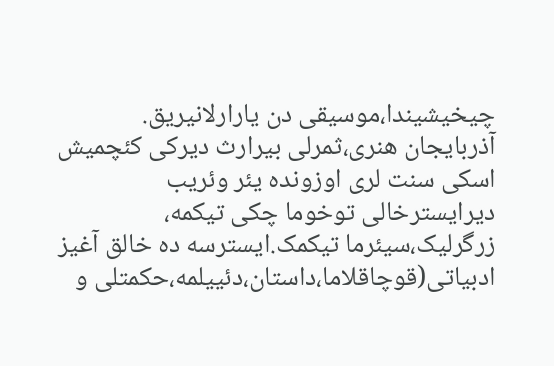چیخیشیندا،موسیقی دن یارارلانیریق.
آذربایجان هنری،ثمرلی بیرارث دیرکی کئچمیش اسکی سنت لری اوزونده یئر وئریب دیرایسترخالی توخوما چکی تیکمه، زرگرلیک،سیئرما تیکمک.ایسترسه ده خالق آغیز ادبیاتی(قوچاقلاما،داستان،دئییلمه،حکمتلی و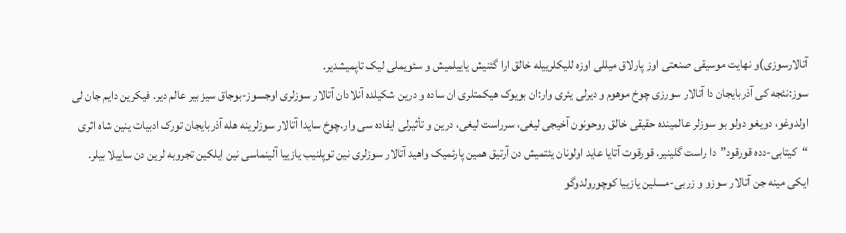آتالارسوزی)و نهایت موسیقی صنعتی اوز پارلاق میللی اوزه للیکلرییله خالق ارا گئنیش یاییلمیش و سئویملی لیک تاپمیشدیر.
سوز:نئجه کی آذربایجان دا آتالار سورزی چوخ موهوم و دیرلی یئری وار:ان بویوک هیکمتلری ان ساده و درین شکیلده آنلادان آتالار سوزلری اوجسوز-بوجاق سیز بیر عالم دیر. فیکرین دایم جان لی اولدوغو، دویغو دولو بو سوزلر عالمینده حقیقی خالق روحونون آخیجی لیغی، سرراست لیغی، درین و تأثیرلی ایفاده سی وار.چوخ سایدا آتالار سوزلرینه هله آذربایجان تورک ادبیات ینین شاه اثری “کیتابی-دده قورقود”دا راست گلینیر. قورقوت آتایا عاید اولونان یئتمیش دن آرتیق همین پارئمیک واهید آتالار سوزلری نین توپلنیب یازییا آلینماسی نین ایلکین تجروبه لرین دن ساییلا بیلر.
ایکی مینه جن آتالار سوزو و زربی-مسلین یازییا کوچورولدوگو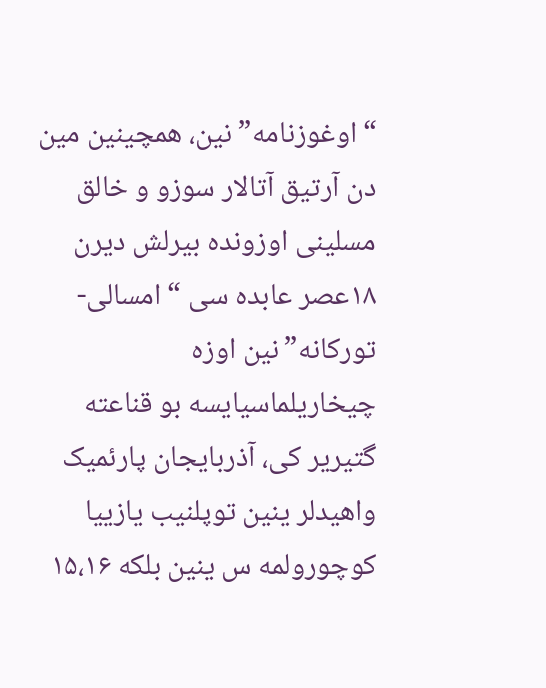“اوغوزنامه”نین، همچینین مین دن آرتیق آتالار سوزو و خالق مسلینی اوزونده بیرلش دیرن ۱۸عصر عابده سی “امسالی-تورکانه”نین اوزه چیخاریلماسیایسه بو قناعته گتیریر کی، آذربایجان پارئمیک واهیدلر ینین توپلنیب یازییا کوچورولمه س ینین بلکه ۱۵،۱۶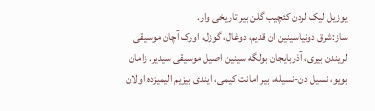یوزیل لیک لردن کئچیب گلن بیر تاریخی وار.
ساز:شرق دونیاسینین ان قدیم، دوغال، گوزل، اورک آچان موسیقی لریندن بیرى، آذربایجان بولگه سینین اصیل موسیقی سیدیر. زامان بویو، نسیل دن-نسیله، بیر امانت کیمی، ایندی بیزیم الیمیزده اولان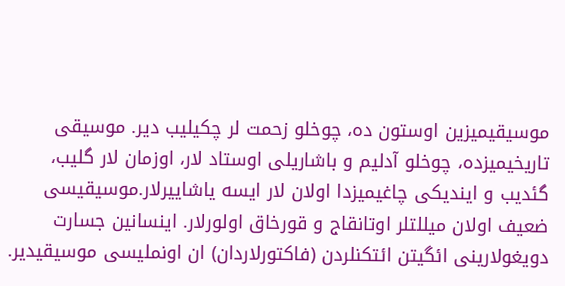موسیقیمیزین اوستون ده، چوخلو زحمت لر چکیلیب دیر. موسیقی تاریخیمیزده، چوخلو آدلیم و باشاریلی اوستاد لار، اوزمان لار گلیب، گئدیب و ایندیکی چاغیمیزدا اولان لار ایسه یاشاییرلار.موسیقیسی ضعیف اولان میللتلر اوتانقاج و قورخاق اولورلار. اینسانین جسارت دویغولارینی ائگیتن ائتکنلردن (فاکتورلاردان) ان اونملیسی موسیقیدیر.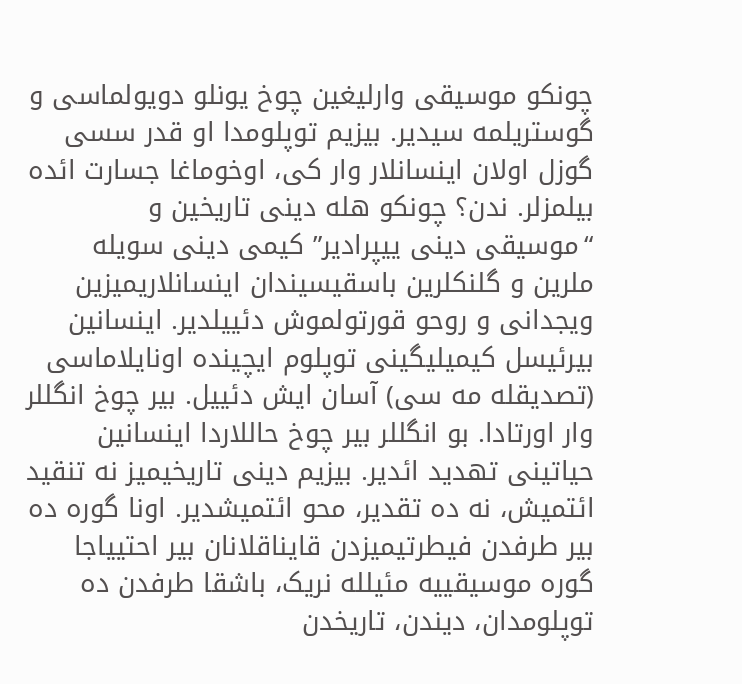چونکو موسیقی وارلیغین چوخ یونلو دویولماسی و گوستریلمه سیدیر. بیزیم توپلومدا او قدر سسی گوزل اولان اینسانلار وار کی، اوخوماغا جسارت ائده بیلمزلر. ندن؟ چونکو هله دینی تاریخین و “موسیقی دینی ییپرادیر” کیمی دینی سویله ملرین و گلنکلرین باسقیسیندان اینسانلاریمیزین ویجدانی و روحو قورتولموش دئییلدیر. اینسانین بیرئیسل کیمیلیگینی توپلوم ایچینده اونایلاماسی (تصدیقله مه سی) آسان ایش دئییل. بیر چوخ انگللر وار اورتادا. بو انگللر بیر چوخ حاللاردا اینسانین حیاتینی تهدید ائدیر. بیزیم دینی تاریخیمیز نه تنقید ائتمیش، نه ده تقدیر، محو ائتمیشدیر. اونا گوره ده بیر طرفدن فیطرتیمیزدن قایناقلانان بیر احتییاجا گوره موسیقییه مئیلله نریک، باشقا طرفدن ده توپلومدان، دیندن، تاریخدن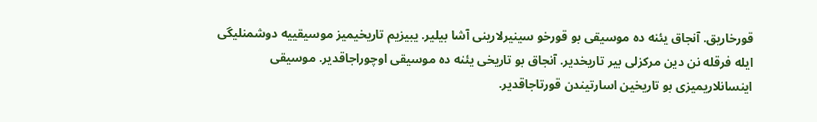قورخاریق. آنجاق یئنه ده موسیقی بو قورخو سینیرلارینی آشا بیلیر. یبیزیم تاریخیمیز موسیقییه دوشمنلیگی ایله فرقله نن دین مرکزلی بیر تاریخدیر. آنجاق بو تاریخی یئنه ده موسیقی اوچوراجاقدیر. موسیقی اینسانلاریمیزی بو تاریخین اسارتیندن قورتاجاقدیر.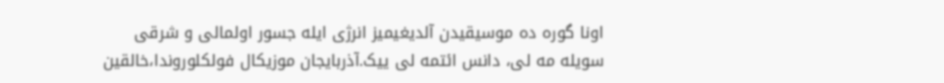اونا گوره ده موسیقیدن آلدیغیمیز انرژی ایله جسور اولمالی و شرقی سویله مه لی، دانس ائتمه لی ییک.آذربایجان موزیکال فولکلوروندا،خالقین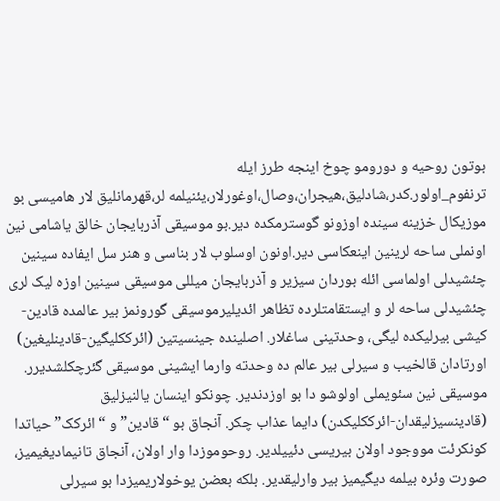بوتون روحیه و دورومو چوخ اینجه طرز ایله ترنفوم_اولور.کدر،شادلیق،هیجران،وصال،اوغورلار،یئنیلمه لر،قهرمانلیق لار هامیسی بو موزیکال خزینه سینده اوزونو گوسترمکده دیر.بو موسیقی آذربایجان خالق یاشامی نین اونملی ساحه لرینین اینعکاسی دیر.اونون اوسلوب لار بناسی و هنر سل ایفاده سینین چئشیدلی اولماسی ائله بوردان سیزیر و آذربایجان میللی موسیقی سینین اوزه لیک لری چئشیدلی ساحه لر و ایستقامتلرده تظاهر ائدیلیرموسیقی گورونمز بیر عالمده قادین- کیشی بیرلیکده لیگی، وحدتینی ساغلار. اصلینده جینسیتین (ائرککلیگین-قادینلیغین) اورتادان قالخیب و سیرلی بیر عالم ده وحدته وارما ایشینی موسیقی گئرچکلشدیرر. موسیقی نین سئویملی اولوشو دا بو اوزدندیر. چونکو اینسان یالنیزلیق (قادینسیزلیقدان-ائرککلیکدن) دایما عذاب چکر. آنجاق بو “قادین” و “ائرکک” حیاتدا کونکرئت مووجود اولان بیریسی دئییلدیر. روحوموزدا وار اولان، آنجاق تانیمادیغیمیز، صورت وئره بیلمه دیگیمیز بیر وارلیقدیر. بلکه بعضن یوخولاریمیزدا بو سیرلی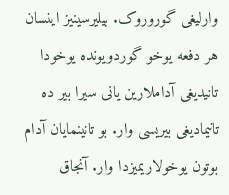وارلیغی گوروروک. بیلیرسینیز اینسان هر دفعه یوخو گوردویونده یوخودا تانیدیغی آداملارین یانی سیرا بیر ده تانیمادیغی بیریسی وار. بو تانینمایان آدام بوتون یوخولاریمیزدا وار. آنجاق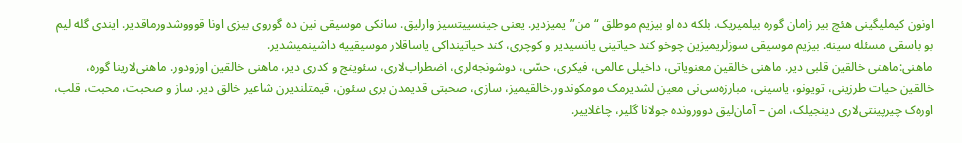اونون کیملیگینی هئچ بیر زامان گوره بیلمیریک. بلکه ده او بیزیم موطلق “من”یمیزدیر. یعنی جینسییتسیز وارلیق. سانکی موسیقی نین ده گوروی بیزی اونا قوووشدورماقدیر. ایندی گله لیم بو باسقی مسئله سینه. بیزیم موسیقی سوزلریمیزین چوخو کند حیاتینی یانسیدیر و کوچری، کند حیاتینداکی یاساقلار موسیقییه داشینمیشدیر.
ماهنی:ماهنی خالقین قلبی دیر. ماهنی خالقین معنویاتی، داخیلی عالمی، فیکری، حسّی، دوشونجه‌لری، اضطراب‌لاری، سئوینج و کدری دیر، ماهنی خالقین اوزودور. ماهنی‌لارینا گوره، خالقین حیات طرزینی، تویونو، یاسینی، مبارزه‌سی‌نی معین لشدیرمک مومکوندور.خالقیمیز، سازی، صحبتی قدیمدن بری سئون، قیمتلندیرن شاعیر خالق دیر. ساز و صحبت، محبت، قلب، اوره‌ک چیرپینتی‌لاری دینجیلک، امن – آمان‌لیق دوورونده جولانا گلیر، چاغلاییر.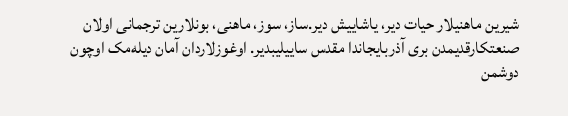شیرین ماهنیلار حیات دیر، یاشاییش دیر.ساز، سوز، ماهنی، بونلارین ترجمانی اولان صنعتکارقدیمدن بری آذربایجاندا مقدس ساییلیبدیر. اوغوزلاردان آمان دیله‌مک اوچون دوشمن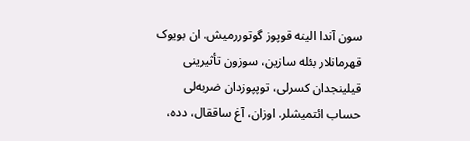سون آندا الینه قوپوز گوتوررمیش. ان بویوک قهرمانلار بئله سازین، سوزون تأثیرینی قیلینجدان کسرلی، توپپوزدان ضربه‌لی حساب ائتمیشلر. اوزان، آغ ساققال، دده،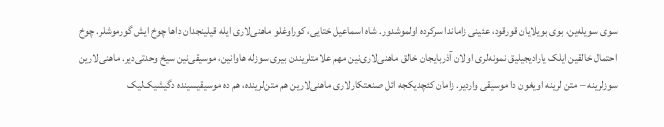سوی سویله‌ین، بوی بویلایان قورقود، عئینی زاماندا سرکرده اولموشدور. شاه اسماعیل ختایی، کوراوغلو ماهنی‌لاری ایله قیلینجدان داها چوخ ایش گورموشلر. چوخ احتمال خالقین ایلک یارادیجیلیق نمونه‌لری اولان آذربایجان خالق ماهنی‌لاری‌نین مهم علامتلریندن بیری سوزله هاوانین، موسیقی‌نین سیخ وحدتی‌دیر. ماهنی‌لارین سوزلرینه – متن لرینه اویغون دا موسیقی واردیر. زامان کئچدیکجه ائل صنعتکارلاری ماهنی‌لارین هم متن‌لرینده، هم ده موسیقیسینده دگیشیک‌لیک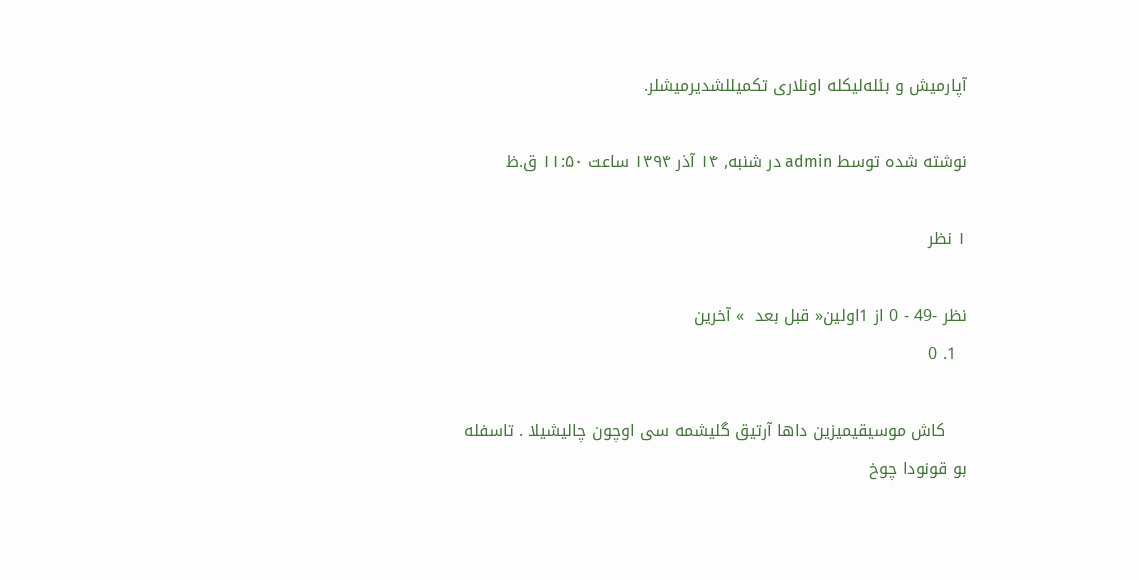آپارمیش و بئله‌لیکله اونلاری تکمیللشدیرمیشلر.

نوشته شده توسط admin در شنبه, ۱۴ آذر ۱۳۹۴ ساعت ۱۱:۵۰ ق.ظ

۱ نظر

نظر -49 - 0 از 1اولین« قبل بعد  » آخرین
  1. 0

    کاش موسیقیمیزین داها آرتیق گلیشمه سی اوچون چالیشیلا . تاسفله بو قونودا چوخ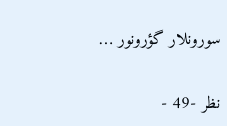سورونلار گؤرونور …

نظر -49 -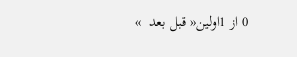0 از 1اولین« قبل بعد  »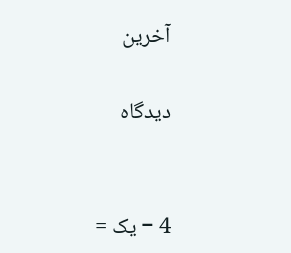آخرین

دیدگاه


4 − یک =